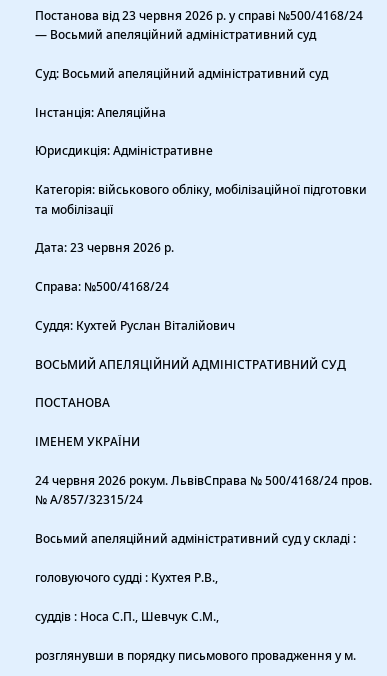Постанова від 23 червня 2026 р. у справі №500/4168/24 — Восьмий апеляційний адміністративний суд

Суд: Восьмий апеляційний адміністративний суд

Інстанція: Апеляційна

Юрисдикція: Адміністративне

Категорія: військового обліку, мобілізаційної підготовки та мобілізації

Дата: 23 червня 2026 р.

Справа: №500/4168/24

Суддя: Кухтей Руслан Віталійович

ВОСЬМИЙ АПЕЛЯЦІЙНИЙ АДМІНІСТРАТИВНИЙ СУД

ПОСТАНОВА

ІМЕНЕМ УКРАЇНИ

24 червня 2026 рокум. ЛьвівСправа № 500/4168/24 пров. № А/857/32315/24

Восьмий апеляційний адміністративний суд у складі :

головуючого судді : Кухтея Р.В.,

суддів : Носа С.П., Шевчук С.М.,

розглянувши в порядку письмового провадження у м.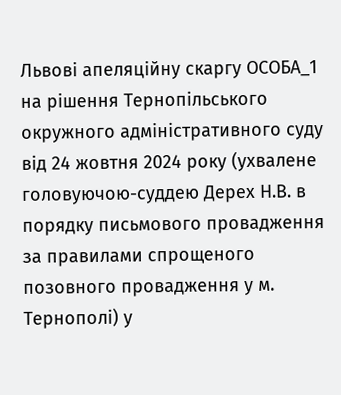Львові апеляційну скаргу ОСОБА_1 на рішення Тернопільського окружного адміністративного суду від 24 жовтня 2024 року (ухвалене головуючою-суддею Дерех Н.В. в порядку письмового провадження за правилами спрощеного позовного провадження у м. Тернополі) у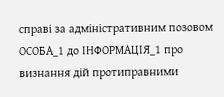справі за адміністративним позовом ОСОБА_1 до ІНФОРМАЦІЯ_1 про визнання дій протиправними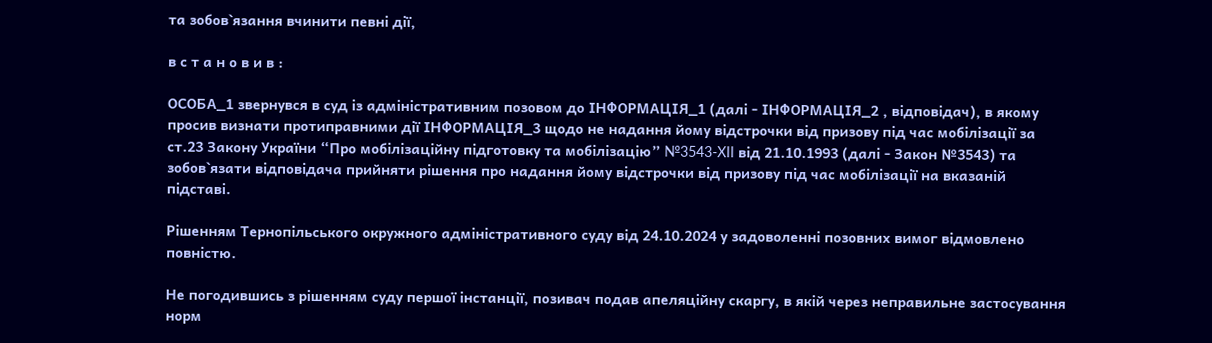та зобов`язання вчинити певні дії,

в с т а н о в и в :

ОСОБА_1 звернувся в суд із адміністративним позовом до ІНФОРМАЦІЯ_1 (далі - ІНФОРМАЦІЯ_2 , відповідач), в якому просив визнати протиправними дії ІНФОРМАЦІЯ_3 щодо не надання йому відстрочки від призову під час мобілізації за ст.23 Закону України “Про мобілізаційну підготовку та мобілізацію” №3543-XII від 21.10.1993 (далі - Закон №3543) та зобов`язати відповідача прийняти рішення про надання йому відстрочки від призову під час мобілізації на вказаній підставі.

Рішенням Тернопільського окружного адміністративного суду від 24.10.2024 у задоволенні позовних вимог відмовлено повністю.

Не погодившись з рішенням суду першої інстанції, позивач подав апеляційну скаргу, в якій через неправильне застосування норм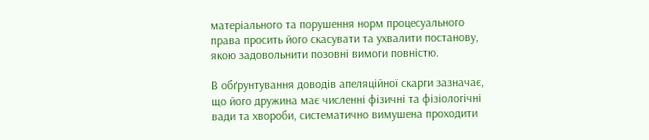матеріального та порушення норм процесуального права просить його скасувати та ухвалити постанову, якою задовольнити позовні вимоги повністю.

В обґрунтування доводів апеляційної скарги зазначає, що його дружина має численні фізичні та фізіологічні вади та хвороби, систематично вимушена проходити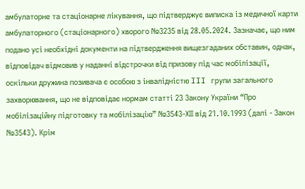амбулаторне та стаціонарне лікування, що підтверджує виписка із медичної карти амбулаторного (стаціонарного) хворого №3235 від 28.05.2024. Зазначає, що ним подано усі необхідні документи на підтвердження вищезгаданих обставин, однак, відповідач відмовив у наданні відстрочки від призову під час мобілізації, оскільки дружина позивача є особою з інвалідністю III групи загального захворювання, що не відповідає нормам статті 23 Закону України “Про мобілізаційну підготовку та мобілізацію” №3543-ХІІ від 21.10.1993 (далі - Закон №3543). Крім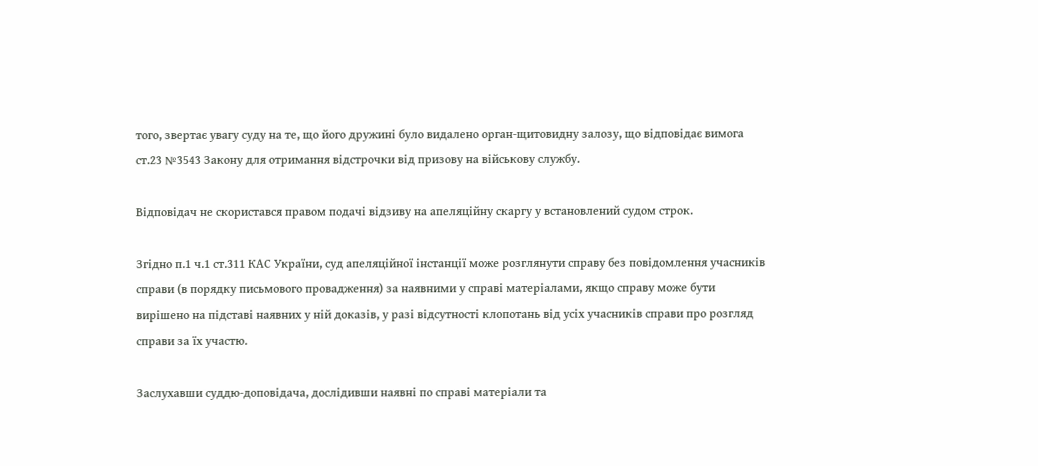того, звертає увагу суду на те, що його дружині було видалено орган-щитовидну залозу, що відповідає вимога ст.23 №3543 Закону для отримання відстрочки від призову на військову службу.

Відповідач не скористався правом подачі відзиву на апеляційну скаргу у встановлений судом строк.

Згідно п.1 ч.1 ст.311 КАС України, суд апеляційної інстанції може розглянути справу без повідомлення учасників справи (в порядку письмового провадження) за наявними у справі матеріалами, якщо справу може бути вирішено на підставі наявних у ній доказів, у разі відсутності клопотань від усіх учасників справи про розгляд справи за їх участю.

Заслухавши суддю-доповідача, дослідивши наявні по справі матеріали та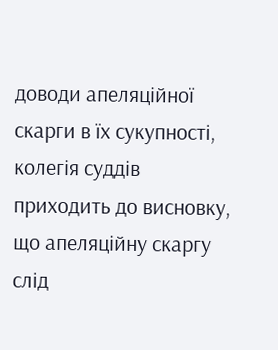доводи апеляційної скарги в їх сукупності, колегія суддів приходить до висновку, що апеляційну скаргу слід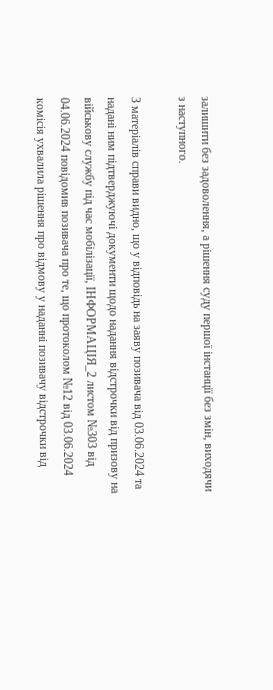залишити без задоволення, а рішення суду першої інстанції без змін, виходячи з наступного.

З матеріалів справи видно, що у відповідь на заяву позивача від 03.06.2024 та надані ним підтверджуючі документи щодо надання відстрочки від призову на військову службу під час мобілізації, ІНФОРМАЦІЯ_2 листом №303 від 04.06.2024 повідомив позивача про те, що протоколом №12 від 03.06.2024 комісія ухвалила рішення про відмову у наданні позивачу відстрочки від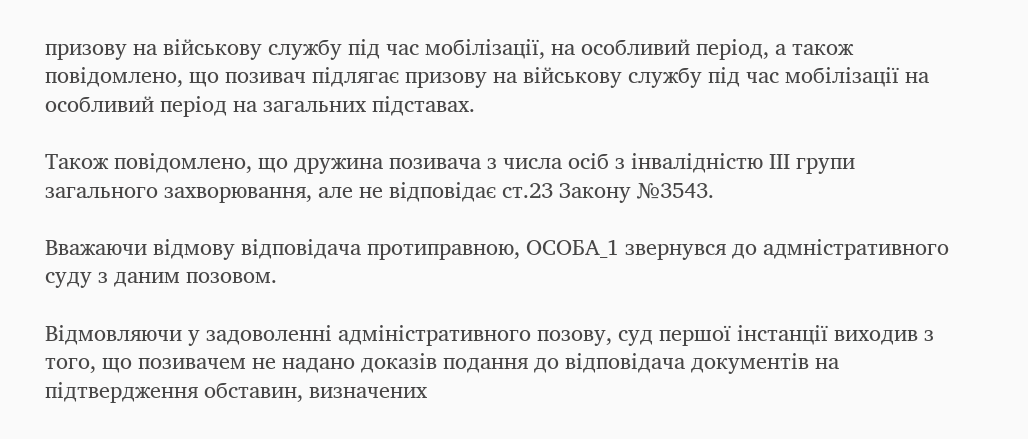призову на військову службу під час мобілізації, на особливий період, а також повідомлено, що позивач підлягає призову на військову службу під час мобілізації на особливий період на загальних підставах.

Також повідомлено, що дружина позивача з числа осіб з інвалідністю ІІІ групи загального захворювання, але не відповідає ст.23 Закону №3543.

Вважаючи відмову відповідача протиправною, ОСОБА_1 звернувся до адмністративного суду з даним позовом.

Відмовляючи у задоволенні адміністративного позову, суд першої інстанції виходив з того, що позивачем не надано доказів подання до відповідача документів на підтвердження обставин, визначених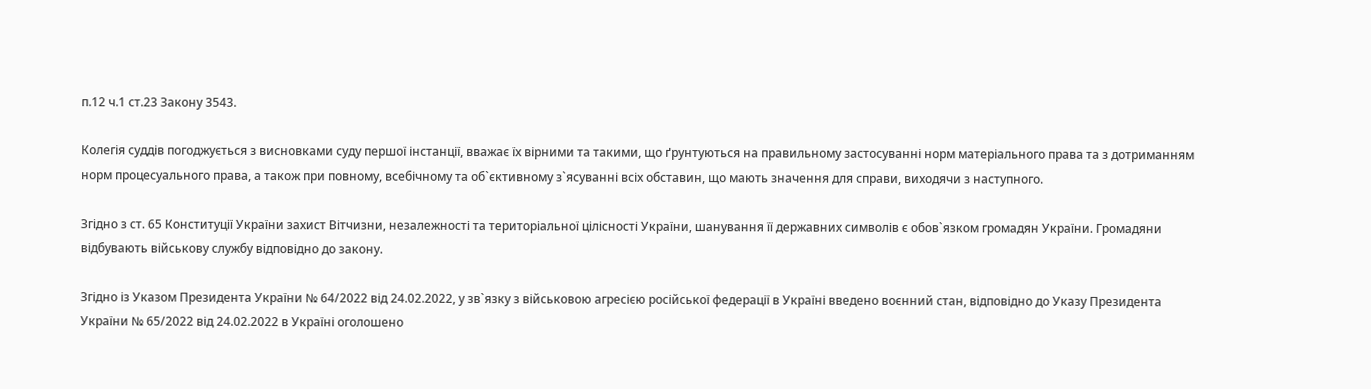п.12 ч.1 ст.23 Закону 3543.

Колегія суддів погоджується з висновками суду першої інстанції, вважає їх вірними та такими, що ґрунтуються на правильному застосуванні норм матеріального права та з дотриманням норм процесуального права, а також при повному, всебічному та об`єктивному з`ясуванні всіх обставин, що мають значення для справи, виходячи з наступного.

Згідно з ст. 65 Конституції України захист Вітчизни, незалежності та територіальної цілісності України, шанування її державних символів є обов`язком громадян України. Громадяни відбувають військову службу відповідно до закону.

Згідно із Указом Президента України № 64/2022 від 24.02.2022, у зв`язку з військовою агресією російської федерації в Україні введено воєнний стан, відповідно до Указу Президента України № 65/2022 від 24.02.2022 в Україні оголошено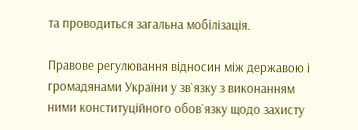та проводиться загальна мобілізація.

Правове регулювання відносин між державою і громадянами України у зв`язку з виконанням ними конституційного обов`язку щодо захисту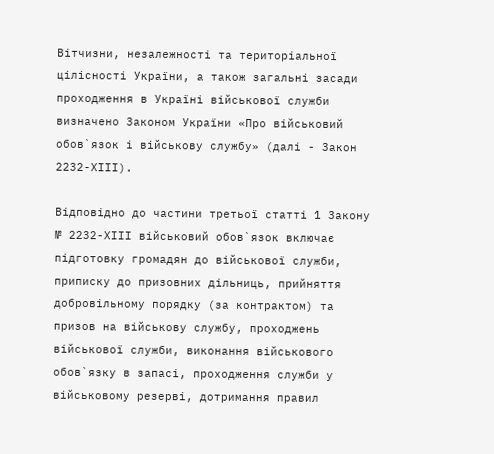Вітчизни, незалежності та територіальної цілісності України, а також загальні засади проходження в Україні військової служби визначено Законом України «Про військовий обов`язок і військову службу» (далі - Закон 2232-ХІІІ).

Відповідно до частини третьої статті 1 Закону № 2232-ХІІІ військовий обов`язок включає підготовку громадян до військової служби, приписку до призовних дільниць, прийняття добровільному порядку (за контрактом) та призов на військову службу, проходжень військової служби, виконання військового обов`язку в запасі, проходження служби у військовому резерві, дотримання правил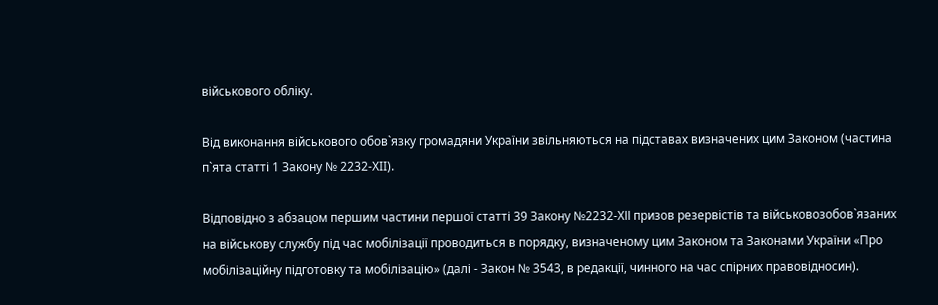військового обліку.

Від виконання військового обов`язку громадяни України звільняються на підставах визначених цим Законом (частина п`ята статті 1 Закону № 2232-ХII).

Відповідно з абзацом першим частини першої статті 39 Закону №2232-ХІІ призов резервістів та військовозобов`язаних на військову службу під час мобілізації проводиться в порядку, визначеному цим Законом та Законами України «Про мобілізаційну підготовку та мобілізацію» (далі - Закон № 3543, в редакції, чинного на час спірних правовідносин).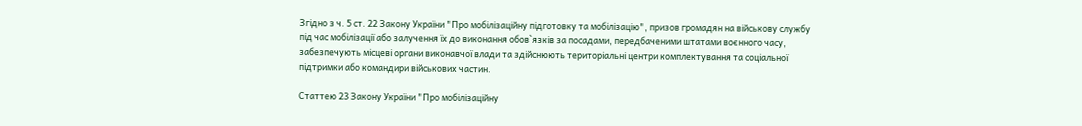Згідно з ч. 5 ст. 22 Закону України "Про мобілізаційну підготовку та мобілізацію", призов громадян на військову службу під час мобілізації або залучення їх до виконання обов`язків за посадами, передбаченими штатами воєнного часу, забезпечують місцеві органи виконавчої влади та здійснюють територіальні центри комплектування та соціальної підтримки або командири військових частин.

Статтею 23 Закону України "Про мобілізаційну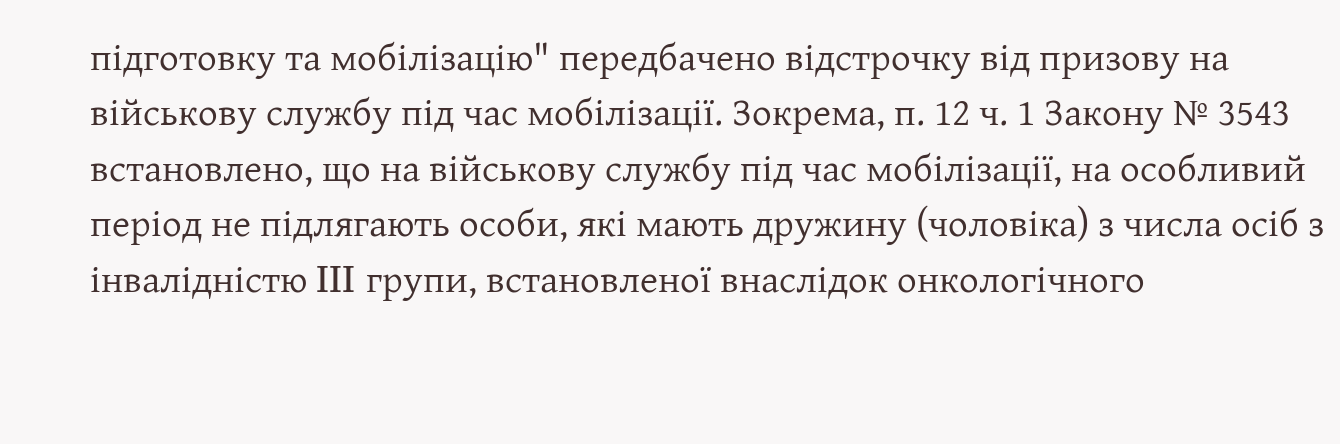підготовку та мобілізацію" передбачено відстрочку від призову на військову службу під час мобілізації. Зокрема, п. 12 ч. 1 Закону № 3543 встановлено, що на військову службу під час мобілізації, на особливий період не підлягають особи, які мають дружину (чоловіка) з числа осіб з інвалідністю III групи, встановленої внаслідок онкологічного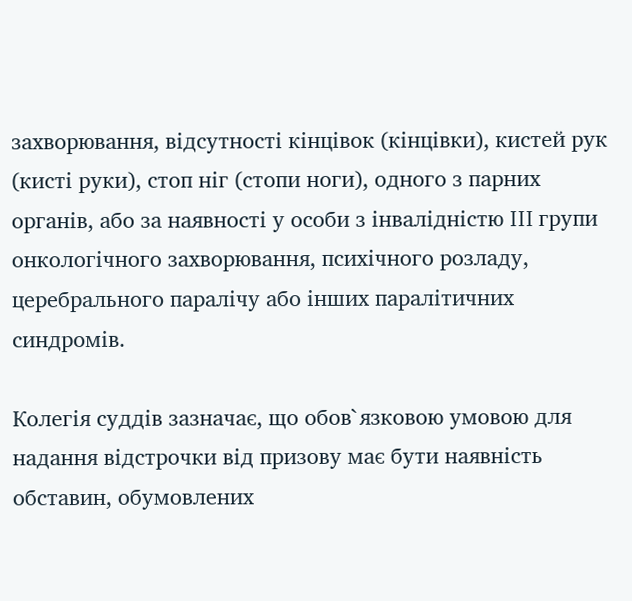захворювання, відсутності кінцівок (кінцівки), кистей рук (кисті руки), стоп ніг (стопи ноги), одного з парних органів, або за наявності у особи з інвалідністю III групи онкологічного захворювання, психічного розладу, церебрального паралічу або інших паралітичних синдромів.

Колегія суддів зазначає, що обов`язковою умовою для надання відстрочки від призову має бути наявність обставин, обумовлених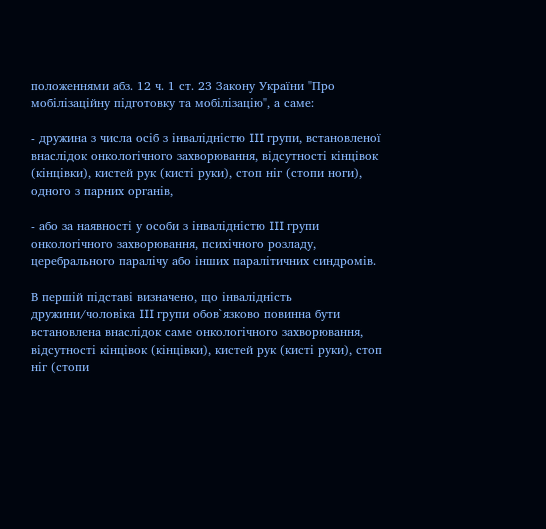положеннями абз. 12 ч. 1 ст. 23 Закону України "Про мобілізаційну підготовку та мобілізацію", а саме:

- дружина з числа осіб з інвалідністю III групи, встановленої внаслідок онкологічного захворювання, відсутності кінцівок (кінцівки), кистей рук (кисті руки), стоп ніг (стопи ноги), одного з парних органів,

- або за наявності у особи з інвалідністю III групи онкологічного захворювання, психічного розладу, церебрального паралічу або інших паралітичних синдромів.

В першій підставі визначено, що інвалідність дружини/чоловіка III групи обов`язково повинна бути встановлена внаслідок саме онкологічного захворювання, відсутності кінцівок (кінцівки), кистей рук (кисті руки), стоп ніг (стопи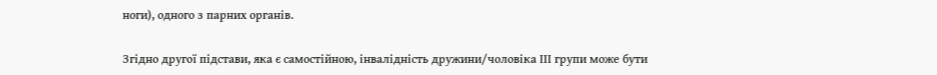ноги), одного з парних органів.

Згідно другої підстави, яка є самостійною, інвалідність дружини/чоловіка ІІІ групи може бути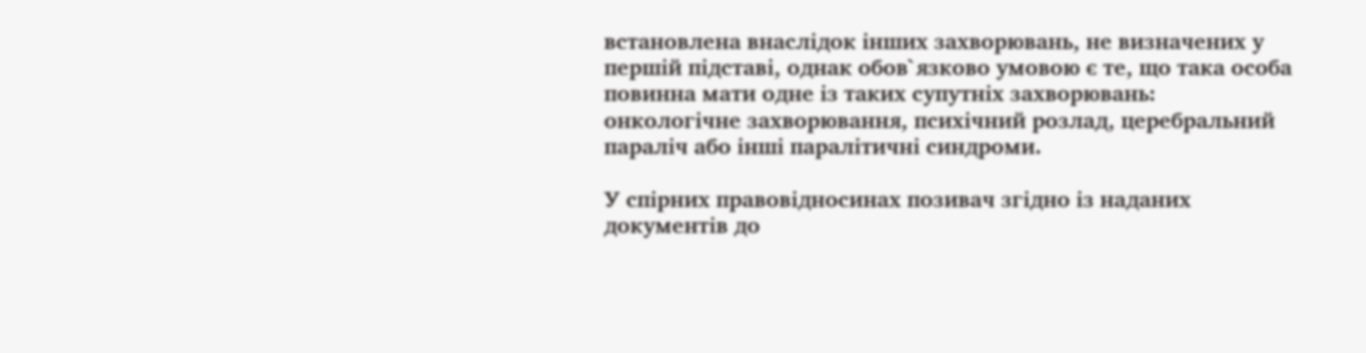встановлена внаслідок інших захворювань, не визначених у першій підставі, однак обов`язково умовою є те, що така особа повинна мати одне із таких супутніх захворювань: онкологічне захворювання, психічний розлад, церебральний параліч або інші паралітичні синдроми.

У спірних правовідносинах позивач згідно із наданих документів до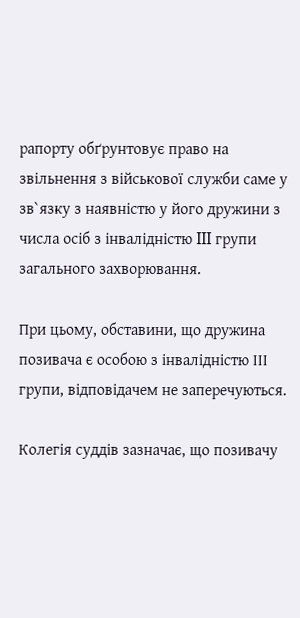рапорту обґрунтовує право на звільнення з військової служби саме у зв`язку з наявністю у його дружини з числа осіб з інвалідністю III групи загального захворювання.

При цьому, обставини, що дружина позивача є особою з інвалідністю ІІІ групи, відповідачем не заперечуються.

Колегія суддів зазначає, що позивачу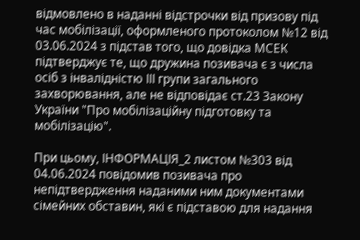відмовлено в наданні відстрочки від призову під час мобілізації, оформленого протоколом №12 від 03.06.2024 з підстав того, що довідка МСЕК підтверджує те, що дружина позивача є з числа осіб з інвалідністю ІІІ групи загального захворювання, але не відповідає ст.23 Закону України "Про мобілізаційну підготовку та мобілізацію".

При цьому, ІНФОРМАЦІЯ_2 листом №303 від 04.06.2024 повідомив позивача про непідтвердження наданими ним документами сімейних обставин, які є підставою для надання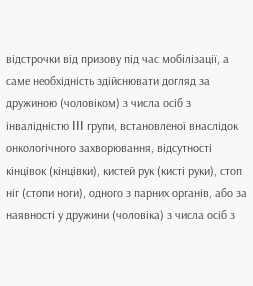відстрочки від призову під час мобілізації, а саме необхідність здійснювати догляд за дружиною (чоловіком) з числа осіб з інвалідністю III групи, встановленої внаслідок онкологічного захворювання, відсутності кінцівок (кінцівки), кистей рук (кисті руки), стоп ніг (стопи ноги), одного з парних органів, або за наявності у дружини (чоловіка) з числа осіб з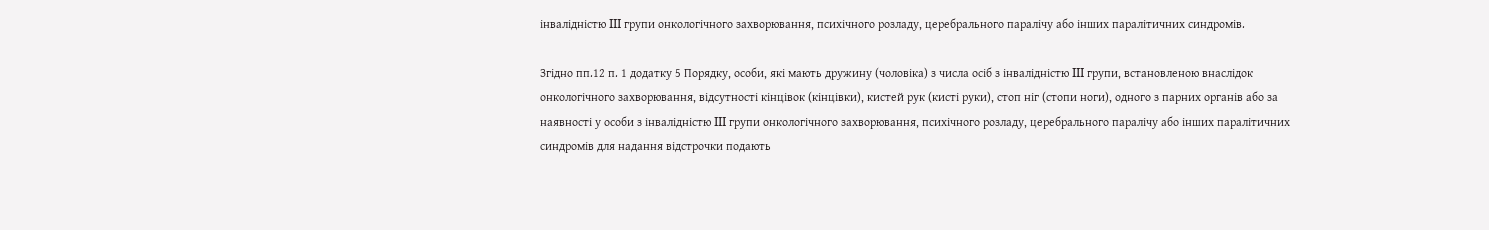інвалідністю III групи онкологічного захворювання, психічного розладу, церебрального паралічу або інших паралітичних синдромів.

Згідно пп.12 п. 1 додатку 5 Порядку, особи, які мають дружину (чоловіка) з числа осіб з інвалідністю III групи, встановленою внаслідок онкологічного захворювання, відсутності кінцівок (кінцівки), кистей рук (кисті руки), стоп ніг (стопи ноги), одного з парних органів або за наявності у особи з інвалідністю III групи онкологічного захворювання, психічного розладу, церебрального паралічу або інших паралітичних синдромів для надання відстрочки подають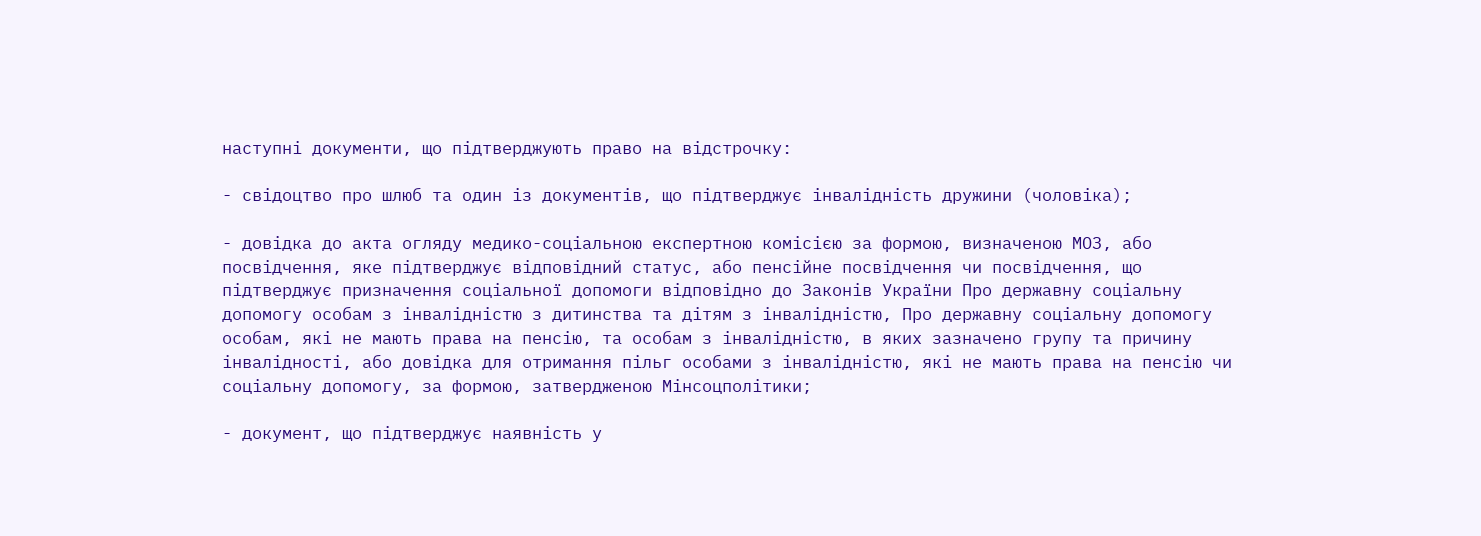наступні документи, що підтверджують право на відстрочку:

- свідоцтво про шлюб та один із документів, що підтверджує інвалідність дружини (чоловіка);

- довідка до акта огляду медико-соціальною експертною комісією за формою, визначеною МОЗ, або посвідчення, яке підтверджує відповідний статус, або пенсійне посвідчення чи посвідчення, що підтверджує призначення соціальної допомоги відповідно до Законів України Про державну соціальну допомогу особам з інвалідністю з дитинства та дітям з інвалідністю, Про державну соціальну допомогу особам, які не мають права на пенсію, та особам з інвалідністю, в яких зазначено групу та причину інвалідності, або довідка для отримання пільг особами з інвалідністю, які не мають права на пенсію чи соціальну допомогу, за формою, затвердженою Мінсоцполітики;

- документ, що підтверджує наявність у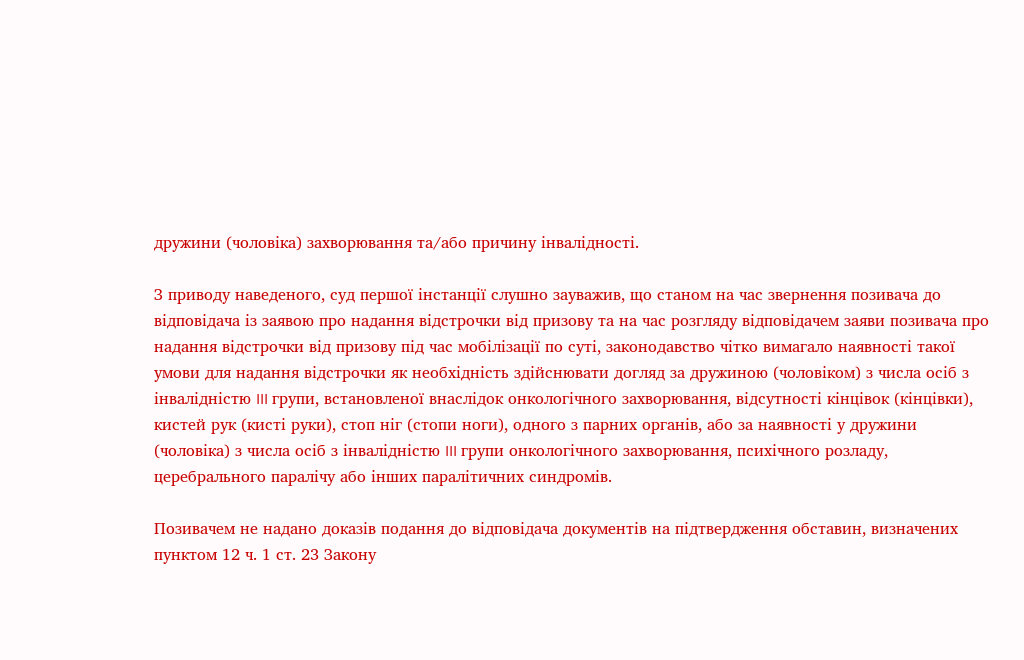дружини (чоловіка) захворювання та/або причину інвалідності.

З приводу наведеного, суд першої інстанції слушно зауважив, що станом на час звернення позивача до відповідача із заявою про надання відстрочки від призову та на час розгляду відповідачем заяви позивача про надання відстрочки від призову під час мобілізації по суті, законодавство чітко вимагало наявності такої умови для надання відстрочки як необхідність здійснювати догляд за дружиною (чоловіком) з числа осіб з інвалідністю III групи, встановленої внаслідок онкологічного захворювання, відсутності кінцівок (кінцівки), кистей рук (кисті руки), стоп ніг (стопи ноги), одного з парних органів, або за наявності у дружини (чоловіка) з числа осіб з інвалідністю III групи онкологічного захворювання, психічного розладу, церебрального паралічу або інших паралітичних синдромів.

Позивачем не надано доказів подання до відповідача документів на підтвердження обставин, визначених пунктом 12 ч. 1 ст. 23 Закону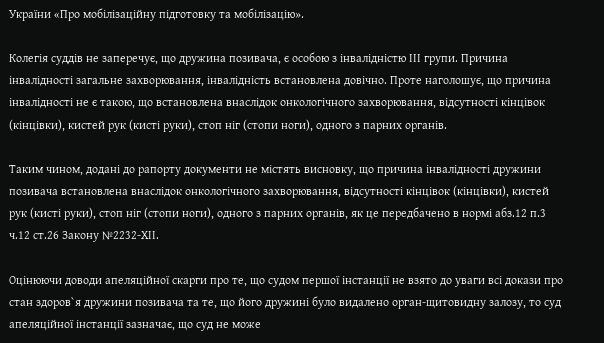України «Про мобілізаційну підготовку та мобілізацію».

Колегія суддів не заперечує, що дружина позивача, є особою з інвалідністю ІІІ групи. Причина інвалідності загальне захворювання, інвалідність встановлена довічно. Проте наголошує, що причина інвалідності не є такою, що встановлена внаслідок онкологічного захворювання, відсутності кінцівок (кінцівки), кистей рук (кисті руки), стоп ніг (стопи ноги), одного з парних органів.

Таким чином, додані до рапорту документи не містять висновку, що причина інвалідності дружини позивача встановлена внаслідок онкологічного захворювання, відсутності кінцівок (кінцівки), кистей рук (кисті руки), стоп ніг (стопи ноги), одного з парних органів, як це передбачено в нормі абз.12 п.3 ч.12 ст.26 Закону №2232-ХІІ.

Оцінюючи доводи апеляційної скарги про те, що судом першої інстанції не взято до уваги всі докази про стан здоров`я дружини позивача та те, що його дружині було видалено орган-щитовидну залозу, то суд апеляційної інстанції зазначає, що суд не може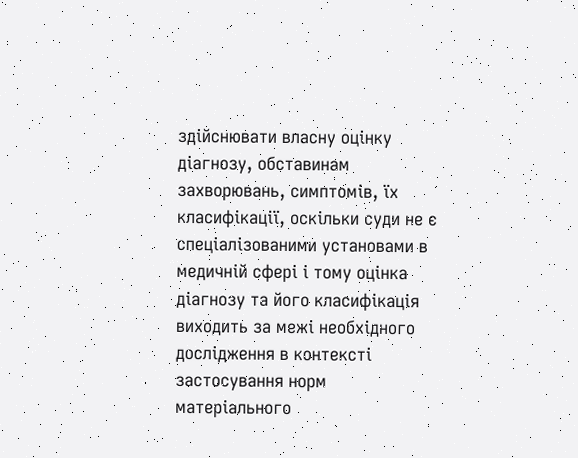здійснювати власну оцінку діагнозу, обставинам захворювань, симптомів, їх класифікації, оскільки суди не є спеціалізованими установами в медичній сфері і тому оцінка діагнозу та його класифікація виходить за межі необхідного дослідження в контексті застосування норм матеріального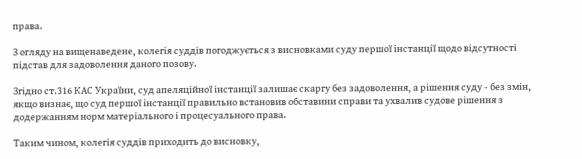права.

З огляду на вищенаведене, колегія суддів погоджується з висновками суду першої інстанції щодо відсутності підстав для задоволення даного позову.

Згідно ст.316 КАС України, суд апеляційної інстанції залишає скаргу без задоволення, а рішення суду - без змін, якщо визнає, що суд першої інстанції правильно встановив обставини справи та ухвалив судове рішення з додержанням норм матеріального і процесуального права.

Таким чином, колегія суддів приходить до висновку,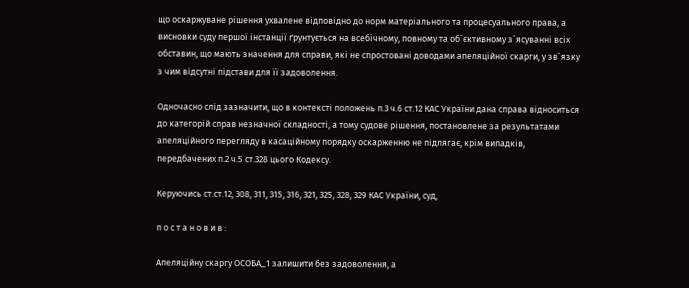що оскаржуване рішення ухвалене відповідно до норм матеріального та процесуального права, а висновки суду першої інстанції ґрунтується на всебічному, повному та об`єктивному з`ясуванні всіх обставин, що мають значення для справи, які не спростовані доводами апеляційної скарги, у зв`язку з чим відсутні підстави для її задоволення.

Одночасно слід зазначити, що в контексті положень п.3 ч.6 ст.12 КАС України дана справа відноситься до категорій справ незначної складності, а тому судове рішення, постановлене за результатами апеляційного перегляду в касаційному порядку оскарженню не підлягає, крім випадків, передбачених п.2 ч.5 ст.328 цього Кодексу.

Керуючись ст.ст.12, 308, 311, 315, 316, 321, 325, 328, 329 КАС України, суд,

п о с т а н о в и в :

Апеляційну скаргу ОСОБА_1 залишити без задоволення, а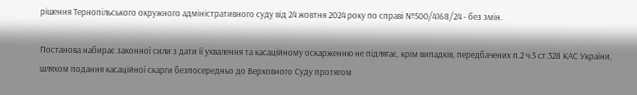рішення Тернопільського окружного адміністративного суду від 24 жовтня 2024 року по справі №500/4168/24 - без змін.

Постанова набирає законної сили з дати її ухвалення та касаційному оскарженню не підлягає, крім випадків, передбачених п.2 ч.5 ст.328 КАС України, шляхом подання касаційної скарги безпосередньо до Верховного Суду протягом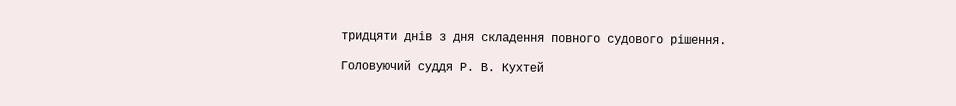тридцяти днів з дня складення повного судового рішення.

Головуючий суддя Р. В. Кухтей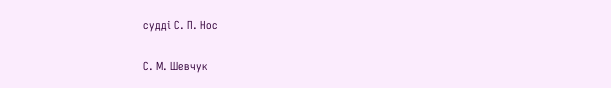судді С. П. Нос

С. М. Шевчук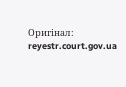Оригінал: reyestr.court.gov.ua